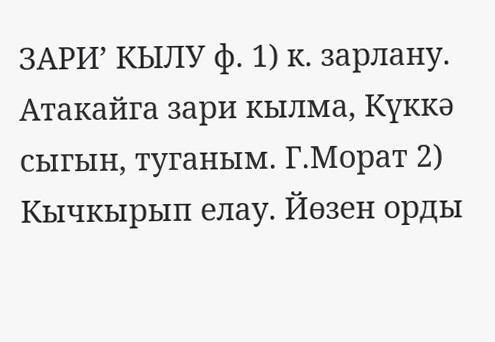ЗАРИ’ КЫЛУ ф. 1) к. зарлану. Атакайга зари кылма, Күккә сыгын, туганым. Г.Морат 2) Кычкырып елау. Йөзен орды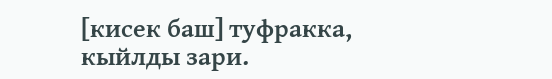[кисек баш] туфракка, кыйлды зари.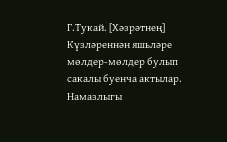Г.Тукай. [Хәзрәтнең] Күзләреннән яшьләре мөлдер-мөлдер булып сакалы буенча актылар. Намазлыгы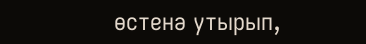өстенә утырып,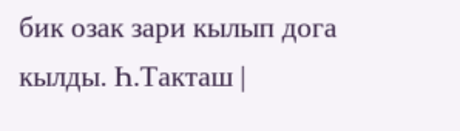бик озак зари кылып дога кылды. Һ.Такташ |